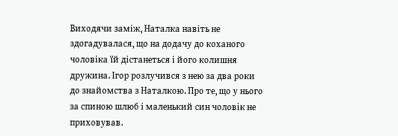Виходячи заміж, Наталка навіть не здогадувалася, що на додачу до коханого чоловіка їй дістанеться і його колишня дружина. Ігор розлучився з нею за два роки до знайомства з Наталкою. Про те, що у нього за спиною шлюб і маленький син чоловік не приховував.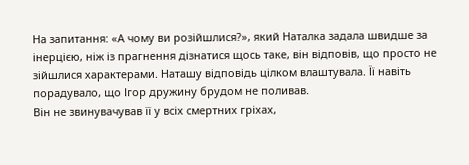На запитання: «А чому ви розійшлися?», який Наталка задала швидше за інерцією, ніж із прагнення дізнатися щось таке, він відповів, що просто не зійшлися характерами. Наташу відповідь цілком влаштувала. Її навіть порадувало, що Ігор дружину брудом не поливав.
Він не звинувачував її у всіх смертних гріхах,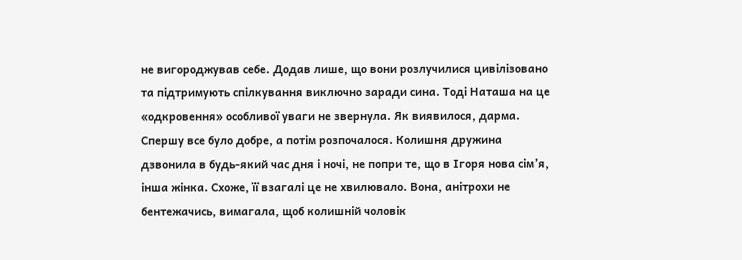не вигороджував себе. Додав лише, що вони розлучилися цивілізовано та підтримують спілкування виключно заради сина. Тоді Наташа на це «одкровення» особливої уваги не звернула. Як виявилося, дарма.
Спершу все було добре, а потім розпочалося. Колишня дружина дзвонила в будь-який час дня і ночі, не попри те, що в Ігоря нова сім’я, інша жінка. Схоже, її взагалі це не хвилювало. Вона, анітрохи не бентежачись, вимагала, щоб колишній чоловік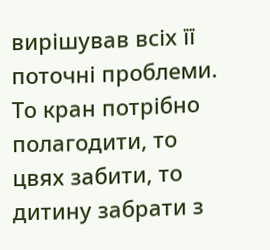вирішував всіх її поточні проблеми.
То кран потрібно полагодити, то цвях забити, то дитину забрати з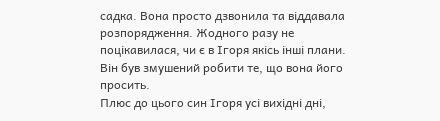садка. Вона просто дзвонила та віддавала розпорядження. Жодного разу не поцікавилася, чи є в Ігоря якісь інші плани. Він був змушений робити те, що вона його просить.
Плюс до цього син Ігоря усі вихідні дні,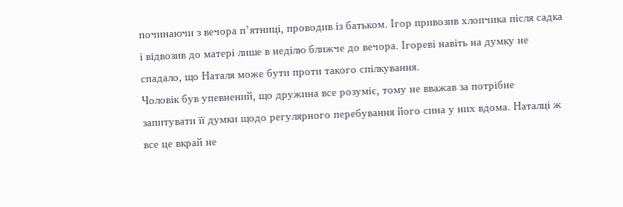починаючи з вечора п’ятниці, проводив із батьком. Ігор привозив хлопчика після садка і відвозив до матері лише в неділю ближче до вечора. Ігореві навіть на думку не спадало, що Наталя може бути проти такого спілкування.
Чоловік був упевнений, що дружина все розуміє, тому не вважав за потрібне запитувати її думки щодо регулярного перебування його сина у них вдома. Наталці ж все це вкрай не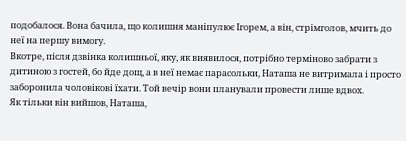подобалося. Вона бачила, що колишня маніпулює Ігорем, а він, стрімголов, мчить до неї на першу вимогу.
Вкотре, після дзвінка колишньої, яку, як виявилося, потрібно терміново забрати з дитиною з гостей, бо йде дощ, а в неї немає парасольки, Наташа не витримала і просто заборонила чоловікові їхати. Той вечір вони планували провести лише вдвох.
Як тільки він вийшов, Наташа,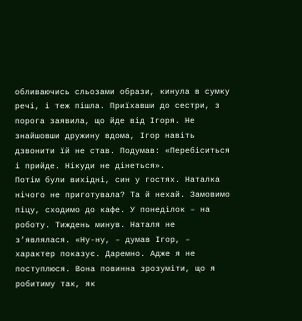обливаючись сльозами образи, кинула в сумку речі, і теж пішла. Приїхавши до сестри, з порога заявила, що йде від Ігоря. Не знайшовши дружину вдома, Ігор навіть дзвонити їй не став. Подумав: «Перебіситься і прийде. Нікуди не дінеться».
Потім були вихідні, син у гостях. Наталка нічого не приготувала? Та й нехай. Замовимо піцу, сходимо до кафе. У понеділок – на роботу. Тиждень минув. Наталя не з’являлася. «Ну-ну, – думав Ігор, – характер показує. Даремно. Адже я не поступлюся. Вона повинна зрозуміти, що я робитиму так, як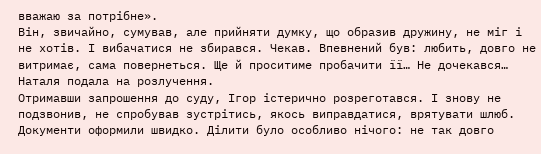вважаю за потрібне».
Він, звичайно, сумував, але прийняти думку, що образив дружину, не міг і не хотів. І вибачатися не збирався. Чекав. Впевнений був: любить, довго не витримає, сама повернеться. Ще й проситиме пробачити її… Не дочекався… Наталя подала на розлучення.
Отримавши запрошення до суду, Ігор істерично розреготався. І знову не подзвонив, не спробував зустрітись, якось виправдатися, врятувати шлюб. Документи оформили швидко. Ділити було особливо нічого: не так довго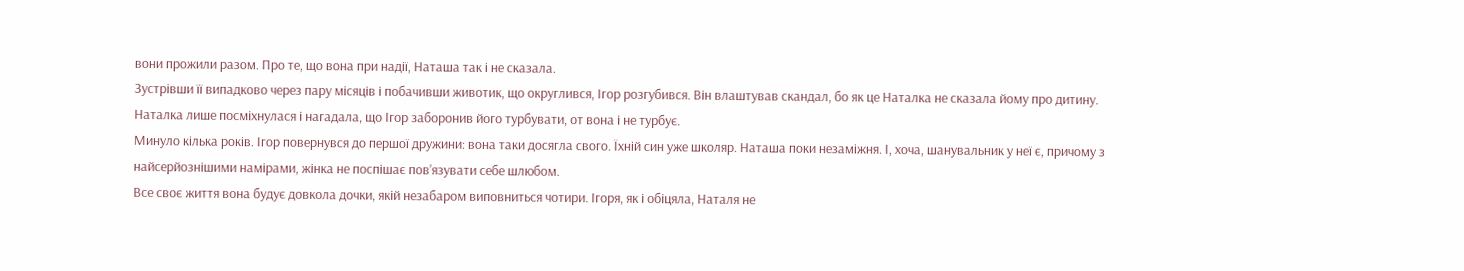вони прожили разом. Про те, що вона при надії, Наташа так і не сказала.
Зустрівши її випадково через пару місяців і побачивши животик, що округлився, Ігор розгубився. Він влаштував скандал, бо як це Наталка не сказала йому про дитину. Наталка лише посміхнулася і нагадала, що Ігор заборонив його турбувати, от вона і не турбує.
Минуло кілька років. Ігор повернувся до першої дружини: вона таки досягла свого. Їхній син уже школяр. Наташа поки незаміжня. І, хоча, шанувальник у неї є, причому з найсерйознішими намірами, жінка не поспішає пов’язувати себе шлюбом.
Все своє життя вона будує довкола дочки, якій незабаром виповниться чотири. Ігоря, як і обіцяла, Наталя не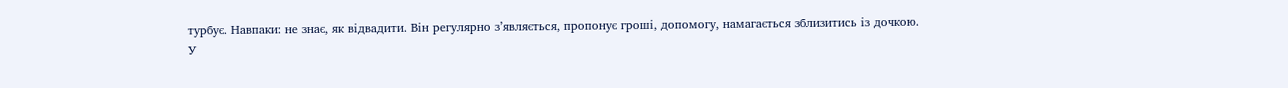турбує. Навпаки: не знає, як відвадити. Він регулярно з’являється, пропонує гроші, допомогу, намагається зблизитись із дочкою.
У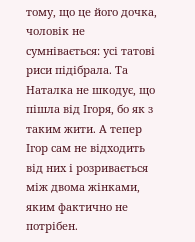тому, що це його дочка, чоловік не сумнівається: усі татові риси підібрала. Та Наталка не шкодує, що пішла від Ігоря, бо як з таким жити. А тепер Ігор сам не відходить від них і розривається між двома жінками, яким фактично не потрібен.